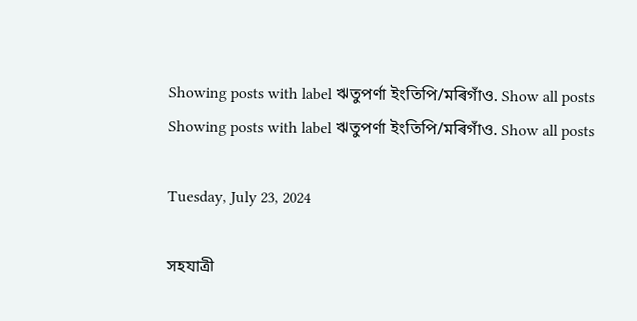Showing posts with label ঋতুপর্ণা ইংতিপি/মৰিগাঁও. Show all posts
Showing posts with label ঋতুপর্ণা ইংতিপি/মৰিগাঁও. Show all posts

Tuesday, July 23, 2024

সহযাত্ৰী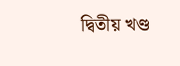দ্বিতীয় খণ্ড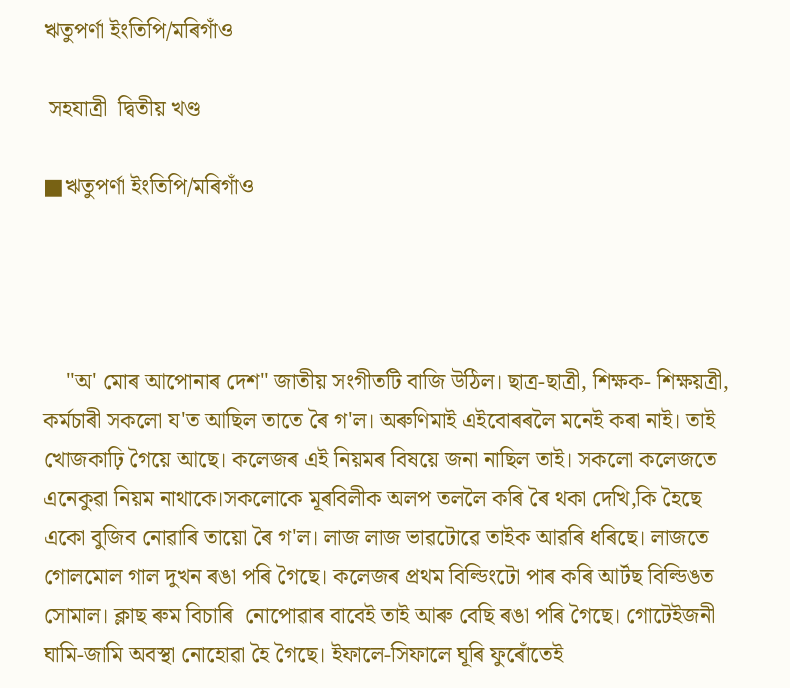ঋতুপৰ্ণা ইংতিপি/মৰিগাঁও

 সহযাত্ৰী  দ্বিতীয় খণ্ড

■ঋতুপর্ণা ইংতিপি/মৰিগাঁও




    "অ' মোৰ আপোনাৰ দেশ" জাতীয় সংগীতটি বাজি উঠিল। ছাত্র-ছাত্ৰী, শিক্ষক- শিক্ষয়ত্ৰী, কৰ্মচাৰী সকলো য'ত আছিল তাতে ৰৈ গ'ল। অৰুণিমাই এইবোৰৰলৈ মনেই কৰা নাই। তাই  খোজকাঢ়ি গৈয়ে আছে। কলেজৰ এই নিয়মৰ বিষয়ে জনা নাছিল তাই। সকলো কলেজতে এনেকুৱা নিয়ম নাথাকে।সকলোকে মূৰবিলীক অলপ তললৈ কৰি ৰৈ থকা দেখি,কি হৈছে একো বুজিব নোৱাৰি তায়ো ৰৈ গ'ল। লাজ লাজ ভাৱটোৱে তাইক আৱৰি ধৰিছে। লাজতে  গোলমোল গাল দুখন ৰঙা পৰি গৈছে। কলেজৰ প্ৰথম বিল্ডিংটো পাৰ কৰি আৰ্টছ বিল্ডিঙত সোমাল। ক্লাছ ৰুম বিচাৰি  নোপোৱাৰ বাবেই তাই আৰু বেছি ৰঙা পৰি গৈছে। গোটেইজনী ঘামি-জামি অবস্থা নোহোৱা হৈ গৈছে। ইফালে-সিফালে ঘূৰি ফুৰোঁতেই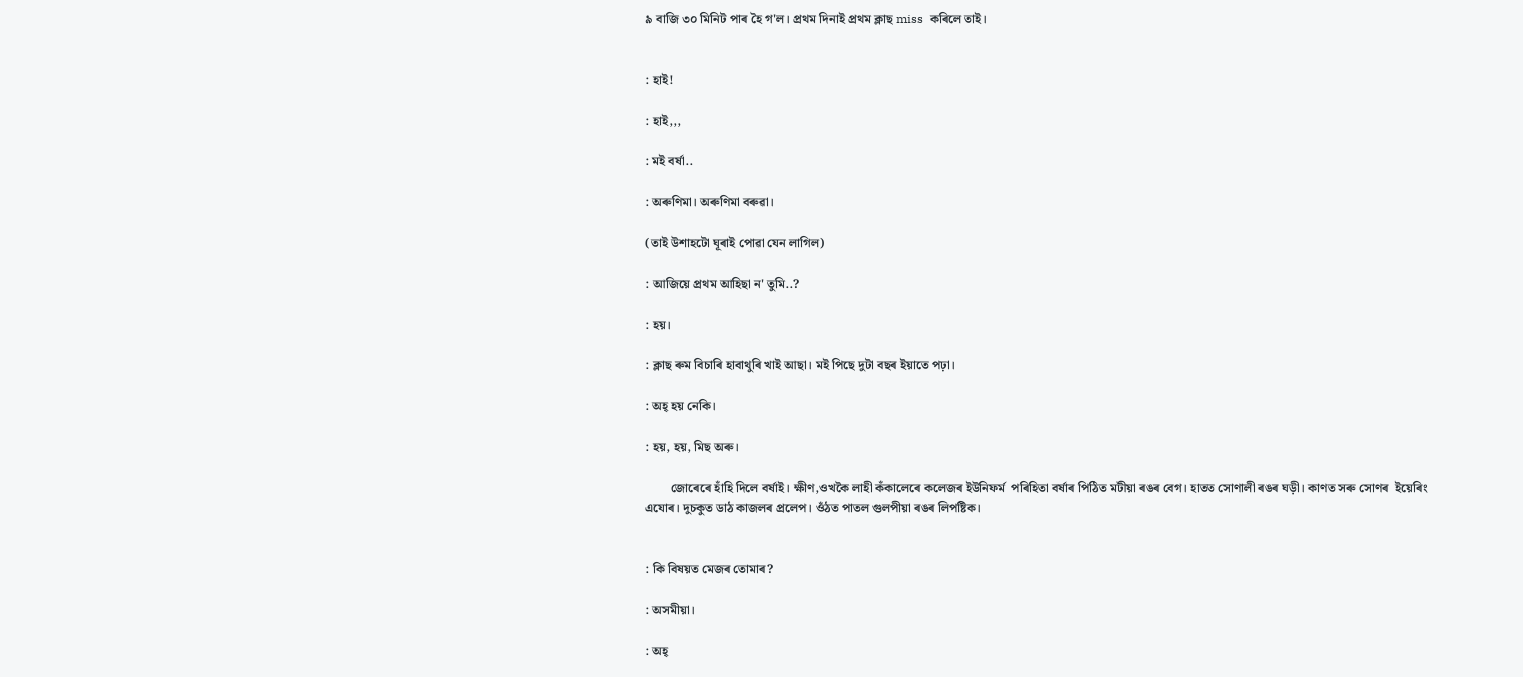৯ বাজি ৩০ মিনিট পাৰ হৈ গ'ল। প্রথম দিনাই প্ৰথম ক্লাছ miss  কৰিলে তাই।


: হাই!

: হাই,,,

: মই বৰ্ষা..

: অৰুণিমা। অৰুণিমা বৰুৱা।

(তাই উশাহটো ঘূৰাই পোৱা যেন লাগিল)

: আজিয়ে প্রথম আহিছা ন' তুমি..?

: হয়।

: ক্লাছ ৰুম বিচাৰি হাবাথুৰি খাই আছা। মই পিছে দুটা বছৰ ইয়াতে পঢ়া।

: অহ্ হয় নেকি।

: হয়, হয়, মিছ অৰু।

        জোৰেৰে হাঁহি দিলে বৰ্ষাই। ক্ষীণ,ওখকৈ লাহী কঁকালেৰে কলেজৰ ইউনিফৰ্ম  পৰিহিতা বৰ্ষাৰ পিঠিত মটীয়া ৰঙৰ বেগ। হাতত সোণালী ৰঙৰ ঘড়ী। কাণত সৰু সোণৰ  ইয়েৰিং এযোৰ। দুচকুত ডাঠ কাজলৰ প্ৰলেপ। ওঁঠত পাতল গুলপীয়া ৰঙৰ লিপষ্টিক।


: কি বিষয়ত মেজৰ তোমাৰ?

: অসমীয়া।

: অহ্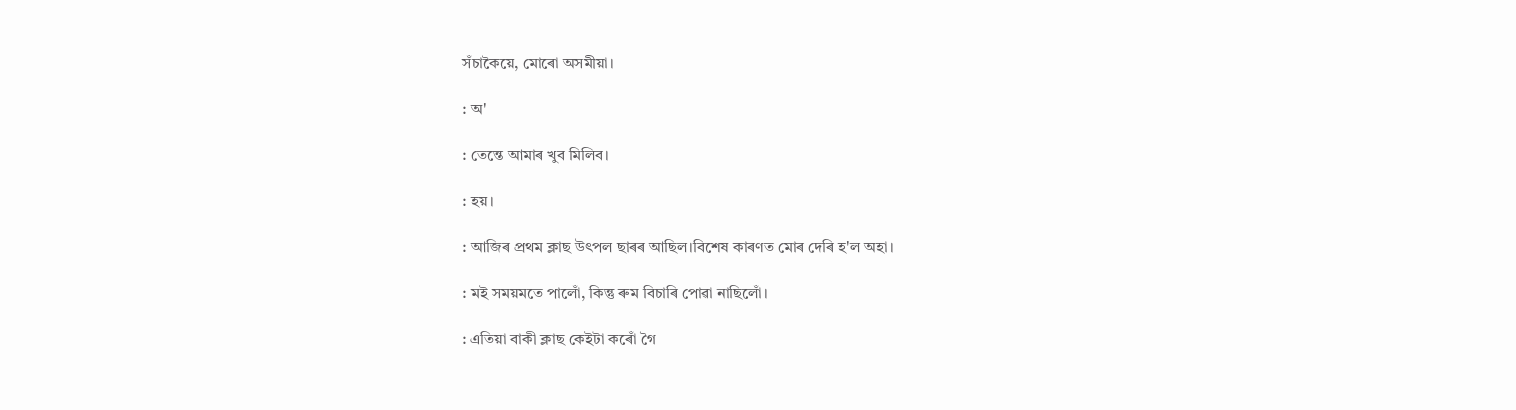সঁচাকৈয়ে, মোৰো অসমীয়া।

: অ'

: তেন্তে আমাৰ খুব মিলিব।

: হয়।

: আজিৰ প্ৰথম ক্লাছ উৎপল ছাৰৰ আছিল।বিশেষ কাৰণত মোৰ দেৰি হ'ল অহা।

: মই সময়মতে পালোঁ, কিন্তু ৰুম বিচাৰি পোৱা নাছিলোঁ।

: এতিয়া বাকী ক্লাছ কেইটা কৰোঁ গৈ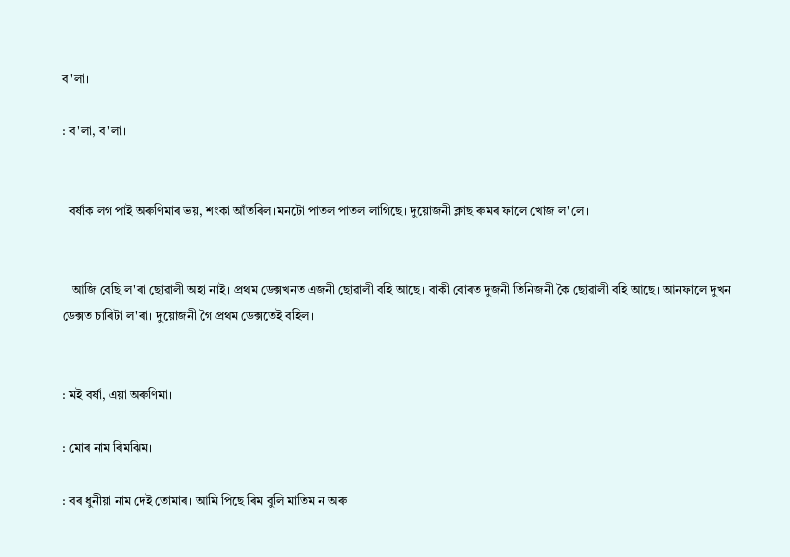ব'লা।

: ব'লা, ব'লা।


  বৰ্ষাক লগ পাই অৰুণিমাৰ ভয়, শংকা আঁতৰিল।মনটো পাতল পাতল লাগিছে। দুয়োজনী ক্লাছ ৰুমৰ ফালে খোজ ল'লে।


   আজি বেছি ল'ৰা ছোৱালী অহা নাই। প্ৰথম ডেক্সখনত এজনী ছোৱালী বহি আছে। বাকী বোৰত দুজনী তিনিজনী কৈ ছোৱালী বহি আছে। আনফালে দুখন ডেক্সত চাৰিটা ল'ৰা। দুয়োজনী গৈ প্ৰথম ডেক্সতেই বহিল।


: মই বৰ্ষা, এয়া অৰুণিমা।

: মোৰ নাম ৰিমঝিম।

: বৰ ধুনীয়া নাম দেই তোমাৰ। আমি পিছে ৰিম বুলি মাতিম ন অৰু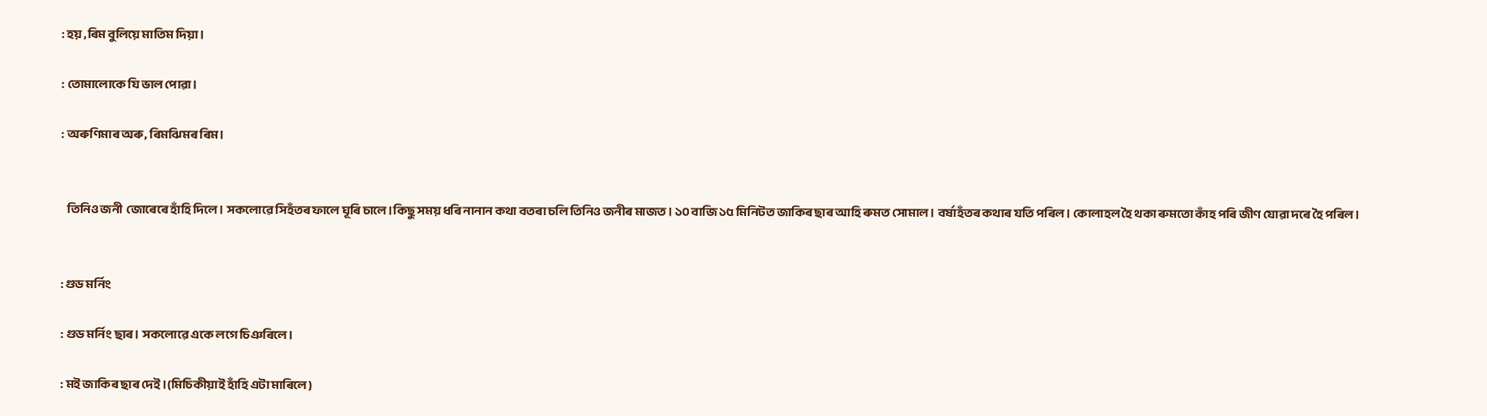: হয় ,ৰিম বুলিয়ে মাতিম দিয়া।

: তোমালোকে যি ভাল পোৱা।

: অৰুণিমাৰ অৰু, ৰিমঝিমৰ ৰিম।


   তিনিও জনী  জোৰেৰে হাঁহি দিলে। সকলোৱে সিহঁতৰ ফালে ঘূৰি চালে।কিছু সময় ধৰি নানান কথা বতৰা চলি তিনিও জনীৰ মাজত। ১০ বাজি ১৫ মিনিটত জাকিৰ ছাৰ আহি ৰুমত সোমাল। বৰ্ষাহঁতৰ কথাৰ যতি পৰিল। কোলাহল হৈ থকা ৰুমতো কাঁহ পৰি জীণ যোৱা দৰে হৈ পৰিল।


: গুড মর্নিং

: গুড মর্নিং ছাৰ। সকলোৱে একে লগে চিঞৰিলে।

: মই জাকিৰ ছাৰ দেই।(মিচিকীয়াই হাঁহি এটা মাৰিলে)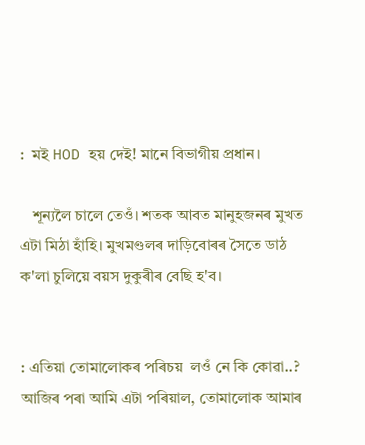:  মই HOD হয় দেই! মানে বিভাগীয় প্ৰধান।

   শূন্যলৈ চালে তেওঁ। শতক আবত মানুহজনৰ মুখত এটা মিঠা হাঁহি। মুখমণ্ডলৰ দাড়িবোৰৰ সৈতে ডাঠ ক'লা চুলিয়ে বয়স দুকুৰীৰ বেছি হ'ব।


: এতিয়া তোমালোকৰ পৰিচয়  লওঁ নে কি কোৱা..? আজিৰ পৰা আমি এটা পৰিয়াল, তোমালোক আমাৰ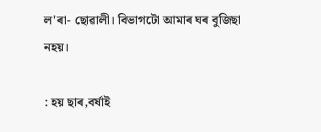ল'ৰা- ছোৱালী। বিভাগটো আমাৰ ঘৰ বুজিছা নহয়।

: হয় ছাৰ,বৰ্ষাই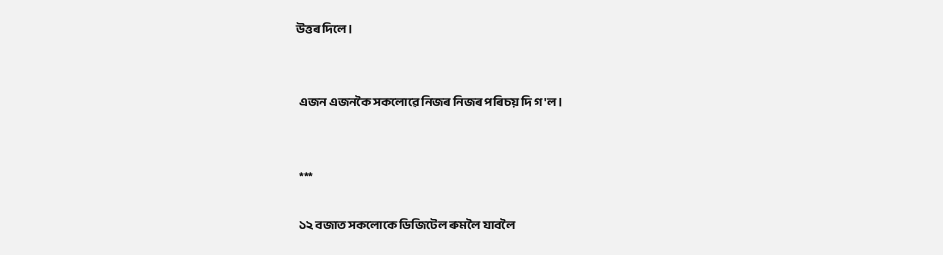উত্তৰ দিলে।


  এজন এজনকৈ সকলোৱে নিজৰ নিজৰ পৰিচয় দি গ'ল।


  ***

  ১২ বজাত সকলোকে ডিজিটেল ৰুমলৈ যাবলৈ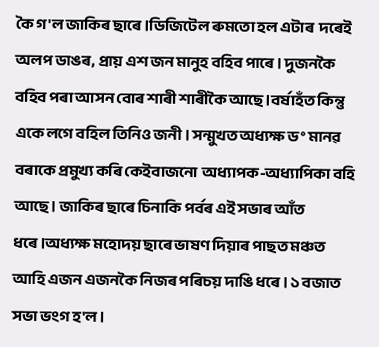কৈ গ'ল জাকিৰ ছাৰে।ডিজিটেল ৰুমতো হল এটাৰ  দৰেই  অলপ ডাঙৰ, প্ৰায় এশ জন মানুহ বহিব পাৰে। দুজনকৈ বহিব পৰা আসন বোৰ শাৰী শাৰীকৈ আছে।বৰ্ষাহঁত কিন্তু একে লগে বহিল তিনিও জনী। সন্মুখত অধ্যক্ষ ড° মানৱ বৰাকে প্ৰমুখ্য কৰি কেইবাজনো  অধ্যাপক-অধ্যাপিকা বহি আছে। জাকিৰ ছাৰে চিনাকি পৰ্বৰ এই সভাৰ আঁত ধৰে।অধ্যক্ষ মহোদয় ছাৰে ভাষণ দিয়াৰ পাছত মঞ্চত আহি এজন এজনকৈ নিজৰ পৰিচয় দাঙি ধৰে। ১ বজাত সভা ভংগ হ'ল।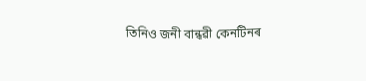তিনিও জনী বান্ধৱী কেনটিনৰ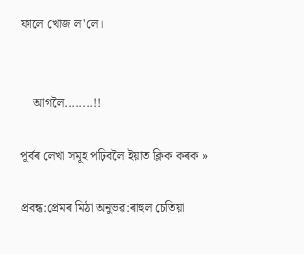ফালে খোজ ল'লে।


    আগলৈ........!!

পূৰ্বৰ লেখা সমূহ পঢ়িবলৈ ইয়াত ক্লিক কৰক »

প্ৰবন্ধ:প্ৰেমৰ মিঠা অনুভৱ:ৰাহুল চেতিয়া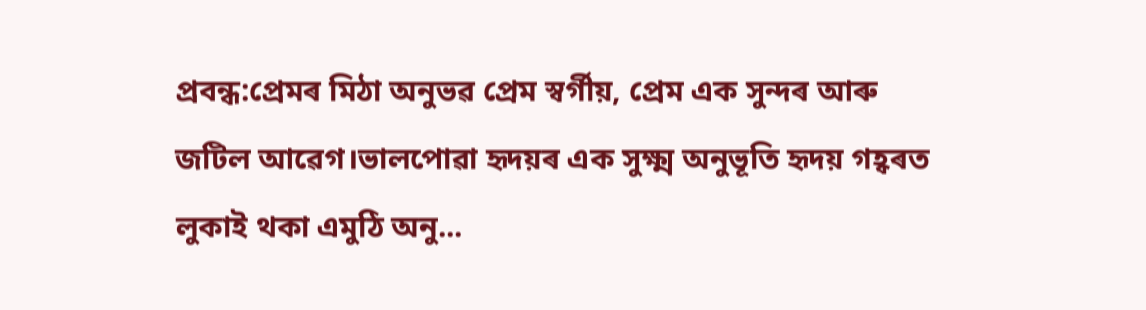প্ৰবন্ধ:প্ৰেমৰ মিঠা অনুভৱ প্ৰেম স্বৰ্গীয়, প্ৰেম এক সুন্দৰ আৰু জটিল আৱেগ।ভালপোৱা হৃদয়ৰ এক সুক্ষ্ম অনুভূতি হৃদয় গহ্বৰত লুকাই থকা এমুঠি অনু...